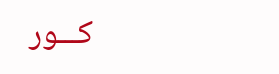کـــور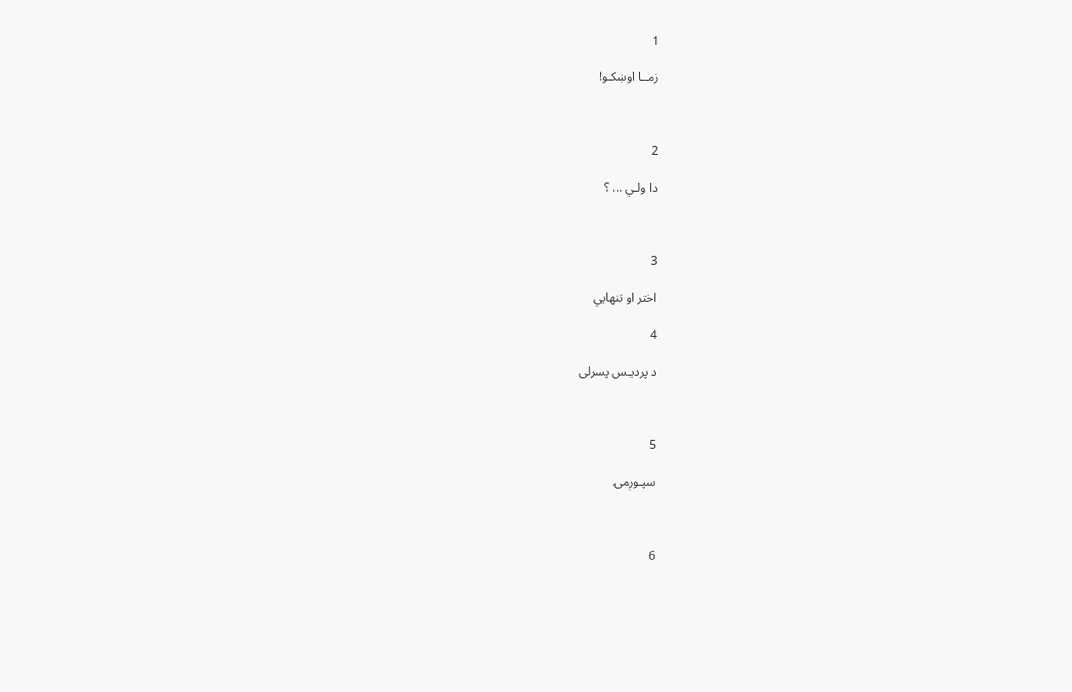1

زمــا اوښکـو!



2

دا ولـي ... ؟



3

اختر او تنهایي

4

د پردیـس پسرلی



5

سپـوږمۍ



6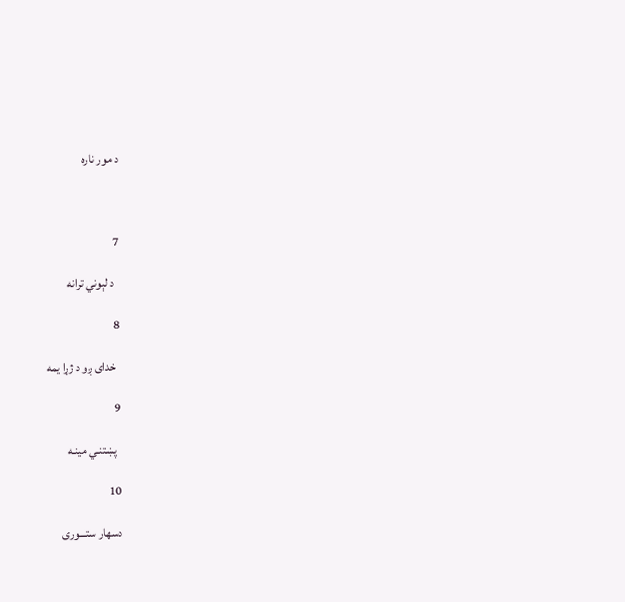د مور ناره



7

  د لېوني ترانه

8

  خدای ږو د ژړا یمه

9

  پښتنـي مینـه

10

دسهار ستـــوری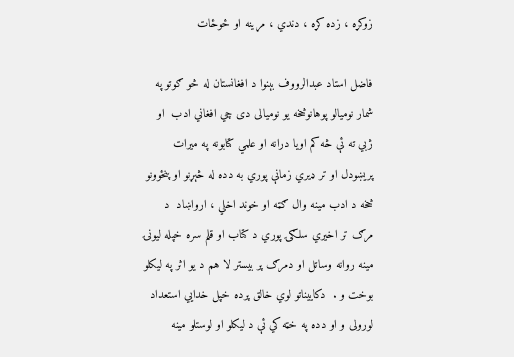زوکړه ، زده کړه ، دندي ، مړينه او ځوځات

فاضل استاد عبدالرووف بېنوا د افغانستان له څو ګوتو په شمار نوميالو پوهانوڅخه يو نوميالی دی چي افغاني ادب  او ژبي ته ئې څه کم اويا درانه او علمي کتابونه په ميرات  پريښودل او تر ډيري زمانې پوري به دده له څېړنو او پنځوونو څخه د ادب مينه وال ګټه او خوند اخلي ، ارواښاد  د مرګ تر اخيري سلګۍ پوري د کتاب او قلم سره خپله ليونۍ مينه روانه وساتل او دمرګ پر بيستر لا هم د يو اثر په ليکلو بوخت و .  دکاييناتو لوي خالق پرده خپل خدايي استعداد لورولی و او دده په خټه کي ئې د ليکلو او لوستلو مينه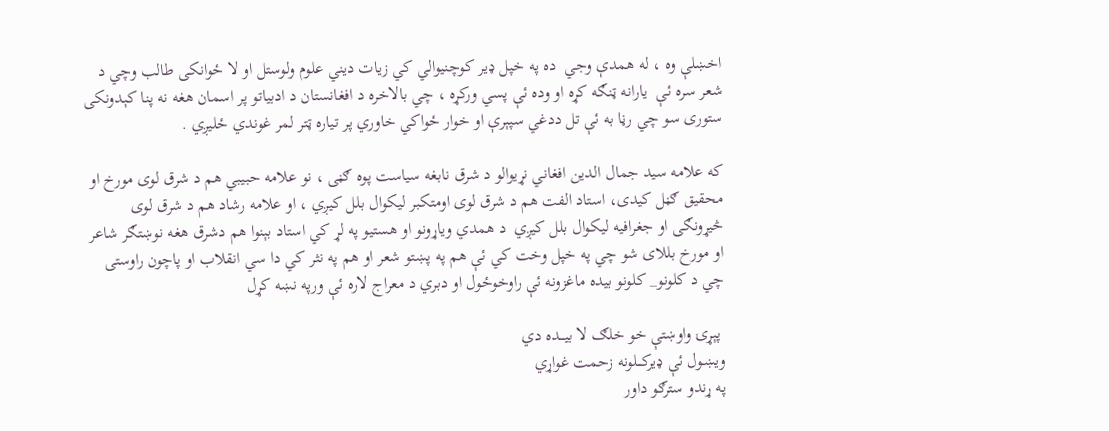اخښلې وه ، له همدې وجي  ده په خپل ډير کوچنيوالي کي زيات ديني علوم ولوستل او لا ځوانکی طالب وچي د شعر سره ئې  يارانه ټنګه کړه او وده ئې پسي ورکړه ، چي بالاخره د افغانستان د ادبياتو پر اسمان هغه نه پنا کېدونکی ستوری سو چي رڼا به ئې تل ددغي سپېرې او خوار ځواکي خاوري پر تياره ټتر لمر غوندي ځليږي .

که علامه سيد جمال الدين افغاني نړيوالو د شرق نابغه سياست پوه ګڼی ، نو علامه حبيبي هم د شرق لوی مورخ او محقيق ګڼل کيدی، استاد الفت هم د شرق لوی اومتکبر ليکوال بلل کيږي ، او علامه رشاد هم د شرق لوی څيړونګی او جغرافيه ليکوال بلل کيږي  د همدي وياړونو او هستيو په لړ کي استاد بېنوا هم دشرق هغه نوښتګر شاعر او مورخ بللای شو چي په خپل وخت کي ئې هم په پښتو شعر او هم په نثر کي دا سي انقلاب او پاچون راوستی چي د کلونو_ کلونو بيده ماغزونه ئې راوخوځول او دبري د معراج لاره ئې ورپه نښه کړل

 پېړۍ واوښتې خو خلګ لا بيـــده دي
ويښـول ئې ډيرکـــلونه زحمت غواړي
په ړندو سترګو داور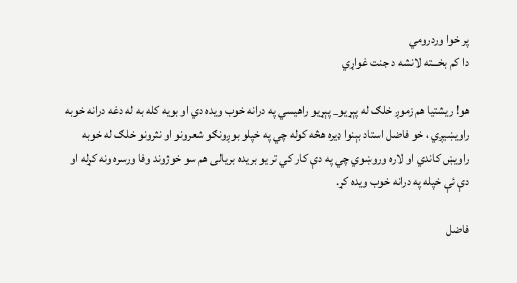پر خوا وردرومي
دا کم بخـــته لانشه د جنت غواړي

هو! ريشتيا هم زموږ خلګ له پېړيو_ پېړيو راهيسي په درانه خوب ويده دي او بويه کله به له دغه درانه خوبه راويښيږي ، خو فاضل استاد بېنوا ډيره هڅه کوله چي په خپلو بوږونګو شعرونو او نثرونو خلګ له خوبه راويښ کاندي او لاره وروښوي چي په دې کار کي تر يو بريده بريالی هم سو خوژوند وفا ورسره ونه کړله او دې ئې خپله په درانه خوب ويده کړ.

فاضل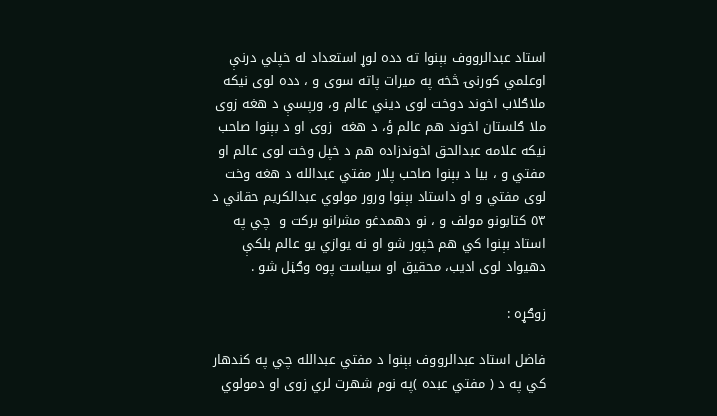استاد عبدالرووف بېنوا ته دده لوړ استعداد له خپلي درنې اوعلمي کورنۍ څخه په ميرات پاته سوی و ، دده لوی نيکه ملاګلاب اخوند دوخت لوی ديني عالم و، ورپسې د هغه زوی ملا ګلستان اخوند هم عالم ؤ، د هغه  زوی او د بېنوا صاحب نيکه علامه عبدالحق اخوندزاده هم د خپل وخت لوی عالم او مفتي و ، بيا د بېنوا صاحب پلار مفتي عبدالله د هغه وخت لوی مفتي و او داستاد بېنوا ورور مولوي عبدالکريم حقاني د ٥٣ کتابونو مولف و ، نو دهمدغو مشرانو برکت و  چي په استاد بېنوا کي هم خپور شو او نه يوازي يو عالم بلکې دهيواد لوی اديب، محقيق او سياست پوه وګڼل شو .

زوګړه :

فاضل استاد عبدالرووف بېنوا د مفتي عبدالله چي په کندهار کي په د ( مفتي عبده )په نوم شهرت لري زوی او دمولوي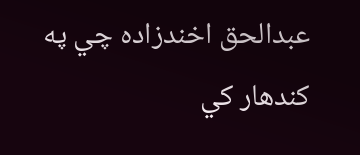عبدالحق اخندزاده چي په کندهار کي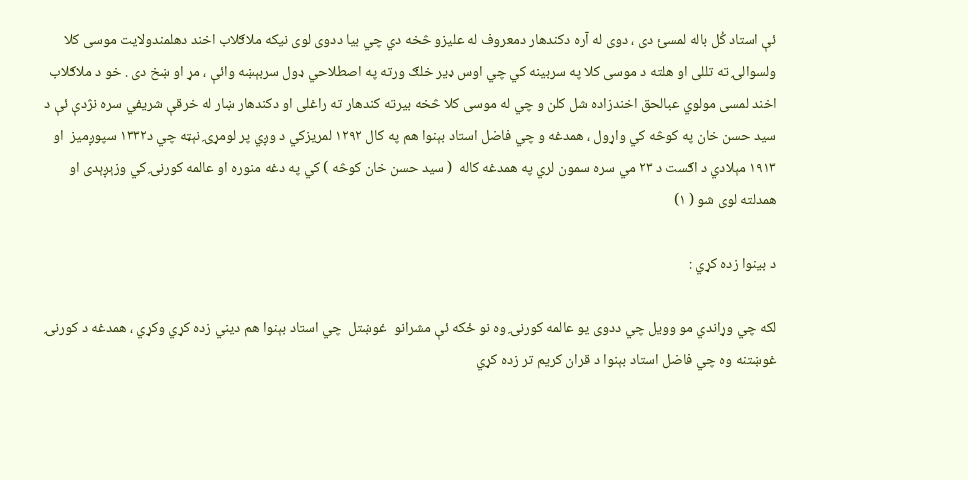ئې استاد کُل باله لمسئ دی ، دوی له آره دکندهار دمعروف له عليزو څخه دي چي بيا ددوی لوی نيکه ملاګلاب اخند دهلمندولايت موسی کلا ولسوالۍ ته تللی او هلته د موسی کلا په سربينه کي چي اوس ډير خلګ ورته په اصطلاحي ډول سربېښه وائې ، مړ او ښخ دی . خو د ملاګلاب اخند لمسی مولوي عبالحق اخندزاده شل کلن و چي له موسی کلا څخه بيرته کندهار ته راغلی او دکندهار ښار له خرقې شريفي سره نژدې ئې د سيد حسن خان په کوڅه کي واړول ، همدغه و چي فاضل استاد بېنوا هم په کال ١٢٩٢ لمريزکي د وږي پر لومړۍ نېټه چي د١٣٣٢ سپوږميز  او ١٩١٣ مېلادي د اګست د ٢٣ مي سره سمون لري په همدغه کاله  ( سيد حسن خان کوڅه ) کي په دغه منوره او عالمه کورنۍ کي وزېږېدی او همدلته لوی شو ( ١)

د بينوا زده کړي :

لکه چي وړاندي مو وويل چي ددوی يو عالمه کورنۍ وه نو ځکه ئې مشرانو  غوښتل  چي استاد بېنوا هم ديني زده کړي وکړي ، همدغه د کورنۍ غوښتنه وه چي فاضل استاد بېنوا د قران کريم تر زده کړي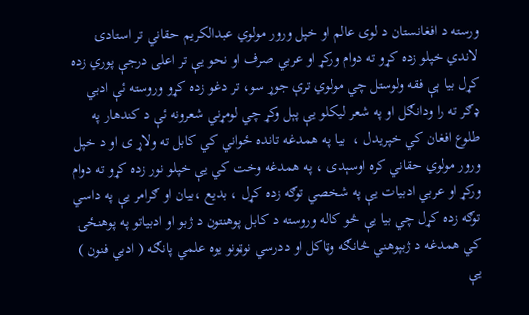ورسته د افغانستان د لوی عالم او خپل ورور مولوي عبدالکريم حقاني تر استادۍ لاندي خپلو زده کړو ته دوام ورکړ او عربي صرف او نحو يې تر اعلی درجې پوري زده کړل بيا ېې فقه ولوستل چي مولوي ترې جوړ سو، تر دغو زده کړو وروسته ئې ادبي ډګر ته را ودانګل او په شعر ليکلو يې پېل وکړ چي لومړني شعرونه ئې د کندهار په طلوع افغان کي خپريدل ،  بيا په همدغه تانده ځواني کي کابل ته ولاړ ی او د خپل ورور مولوي حقاني کره اوسېدی ، په همدغه وخت کي يې خپلو نور زده کړو ته دوام ورکړ او عربي ادبيات يې په شخصي توګه زده کړل ، بديع ،بيان او ګرامر يې په داسي توګه زده کړل چي بيا يې څو کاله وروسته د کابل پوهنتون د ژبو او ادبياتو په پوهنځۍ کي همدغه د ژبپوهني څانګه وټاکل او ددرسي نوټونو يوه علمي پانګه ( ادبي فنون ) يې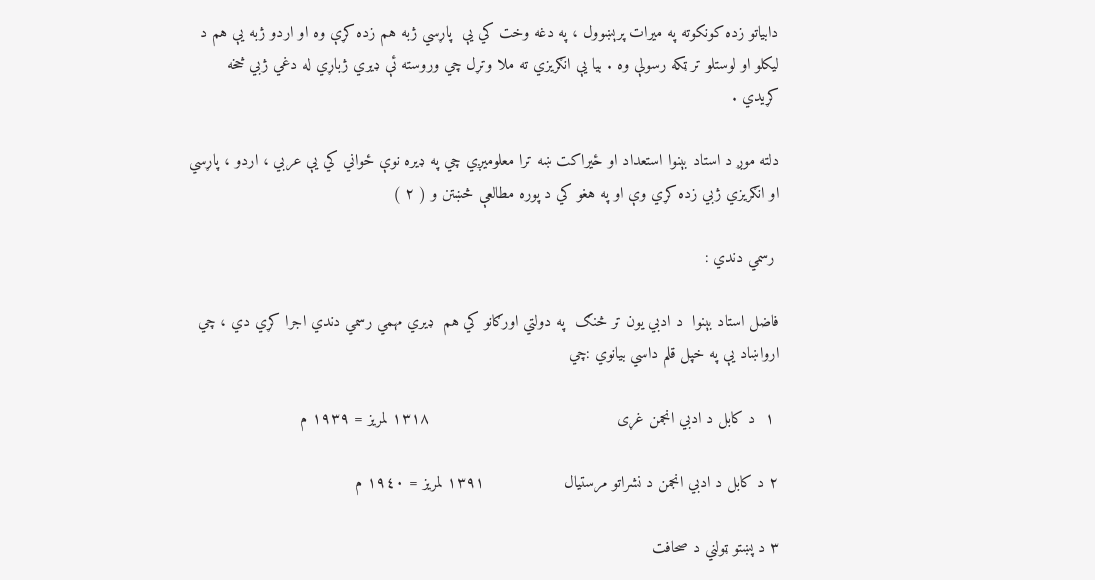دابياتو زده کونکوته په ميرات پرېښوول ، په دغه وخت کي يې  پاړسي ژبه هم زده کړې وه او اردو ژبه يې هم د ليکلو او لوستلو تر ټکه رسولې وه . بيا يې انګريزي ته ملا وتړل چي وروسته ئې ډيري ژباړي له دغي ژبي څخه  کړيدي .

دلته موږ د استاد بېنوا استعداد او ځيراکت ښه ترا معلوميږي چي په ډيره نوې ځواني کي يې عربي ، اردو ، پاړسي او انګريزي ژبي زده کړي وې او په هغو کي د پوره مطالعې څښتن و ( ٢ )

 رسمي دندي :

فاضل استاد بېنوا  د ادبي يون تر څنګ  په دولتي اورګانو کي هم  ډيري مهمي رسمي دندي اجرا کړي دي ، چي ارواښاد يې په خپل قلم داسي بيانوي :چي

 ١  د کابل د ادبي انجمن غړی                                        ١٣١٨ لمريز = ١٩٣٩ م

٢ د کابل د ادبي انجمن د نشراتو مرستيال                 ١٣٩١ لمريز = ١٩٤٠ م

٣ د پښتو ټولني د صحافت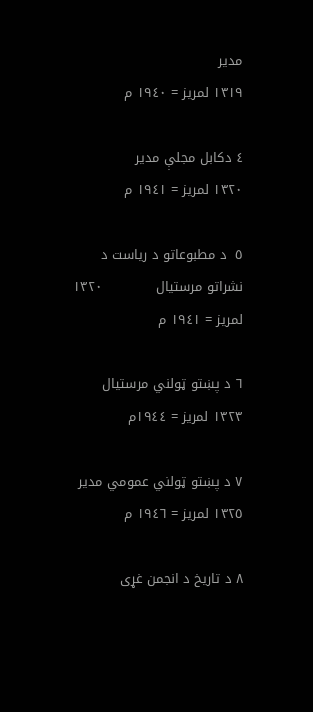مدير                                 ١٣١٩ لمريز = ١٩٤٠ م

٤ دکابل مجلې مدير                                                        ١٣٢٠ لمريز = ١٩٤١ م

٥  د مطبوعاتو د رياست د نشراتو مرستيال            ١٣٢٠ لمريز = ١٩٤١ م

٦ د پښتو ټولني مرستيال                                            ١٣٢٣ لمريز = ١٩٤٤م

٧ د پښتو ټولني عمومي مدير                                    ١٣٢٥ لمريز = ١٩٤٦ م

٨ د تاريخ د انجمن غړی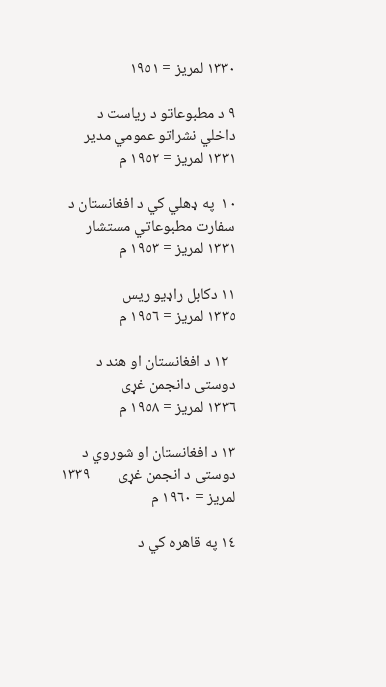١٣٣٠ لمريز = ١٩٥١

٩ د مطبوعاتو د رياست د داخلي نشراتو عمومي مدير        ١٣٣١ لمريز = ١٩٥٢ م

١٠  په ډهلي کي د افغانستان د سفارت مطبوعاتي مستشار     ١٣٣١ لمريز = ١٩٥٣ م

١١ دکابل راډيو ريس                                                                 ١٣٣٥ لمريز = ١٩٥٦ م

  ١٢ د افغانستان او هند د دوستی دانجمن غړی                 ١٣٣٦ لمريز = ١٩٥٨ م

١٣ د افغانستان او شوروي د دوستی د انجمن غړی        ١٣٣٩ لمريز = ١٩٦٠ م

١٤ په قاهره کي د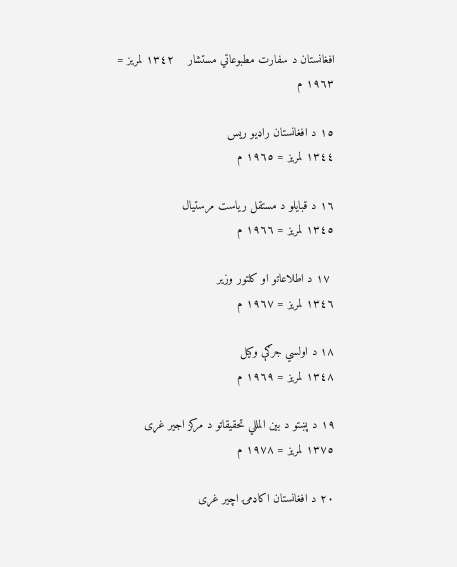افغانستان د سفارت مطبوعاتي مستشار    ١٣٤٢ لمريز = ١٩٦٣ م

١٥ د افغانستان راډيو ريس                                           ١٣٤٤ لمريز = ١٩٦٥ م

١٦ د قبايلو د مستقل رياست مرستيال                           ١٣٤٥ لمريز = ١٩٦٦ م

 ١٧ د اطلاعاتو او کلتور وزير                                          ١٣٤٦ لمريز = ١٩٦٧ م

١٨ د اولسي جرګې وکيل                                                  ١٣٤٨ لمريز = ١٩٦٩ م

١٩ د پښتو د بين المللي تحقيقاتو د مرکز اجير غړی           ١٣٧٥ لمريز = ١٩٧٨ م

٢٠ د افغانستان اکاډمۍ اچير غړی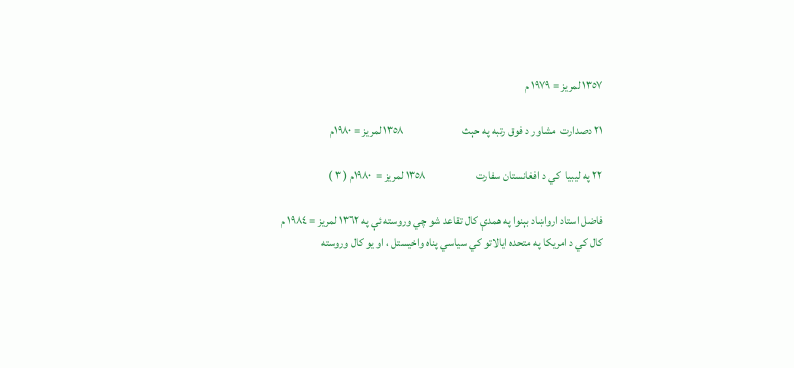١٣٥٧ لمريز = ١٩٧٩ م

٢١ دصدارت  مشاور د فوق رتبه په حېث                          ١٣٥٨ لمريز = ١٩٨٠م

٢٢ په ليبيا  کي د افغانستان سفارت                      ١٣٥٨ لمريز =  ١٩٨٠م ( ٣ )

فاضل استاد ارواښاد بېنوا په همدې کال تقاعد شو چي وروسته ئې په ١٣٦٢ لمريز = ١٩٨٤ م کال کي د امريکا په متحده ايالاتو کي سياسي پناه واخيستل ، او يو کال وروسته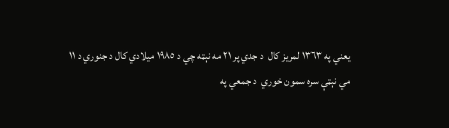يعني په ١٣٦٣ لمريز کال  د جدي پر ٢١ مه نېټه چي د ١٩٨٥ ميلادي کال د جنوري د ١١ مي نېټې سره سمون خوري  د جمعي په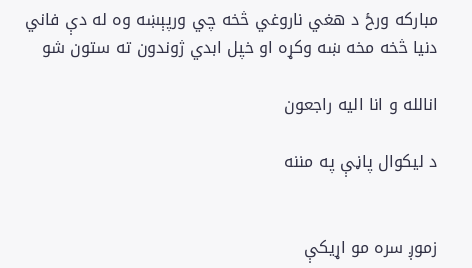مبارکه ورځ د هغي ناروغي څخه چي ورپېښه وه له دې فاني دنيا څخه مخه ښه وکړه او خپل ابدي ژوندون ته ستون شو

انالله و انا اليه راجعون

د لیکوال پاڼې په مننه


زموږ سره مو اړيكې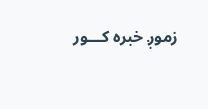زموږ خبره كـــور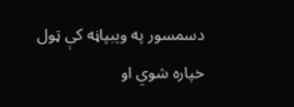دسمسور په ويبپاڼه کې ټول خپاره شوي او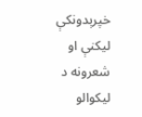خپرېدونکې لیکنې او شعرونه د ليکوالو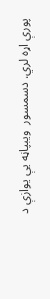پورې اړه لري. دسمسور  ويبپاڼه يې يوازې د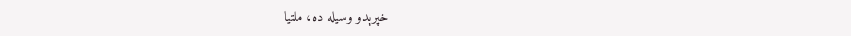خپرېدو وسيله ده، ملتيا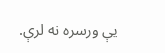يې ورسره نه لرې.